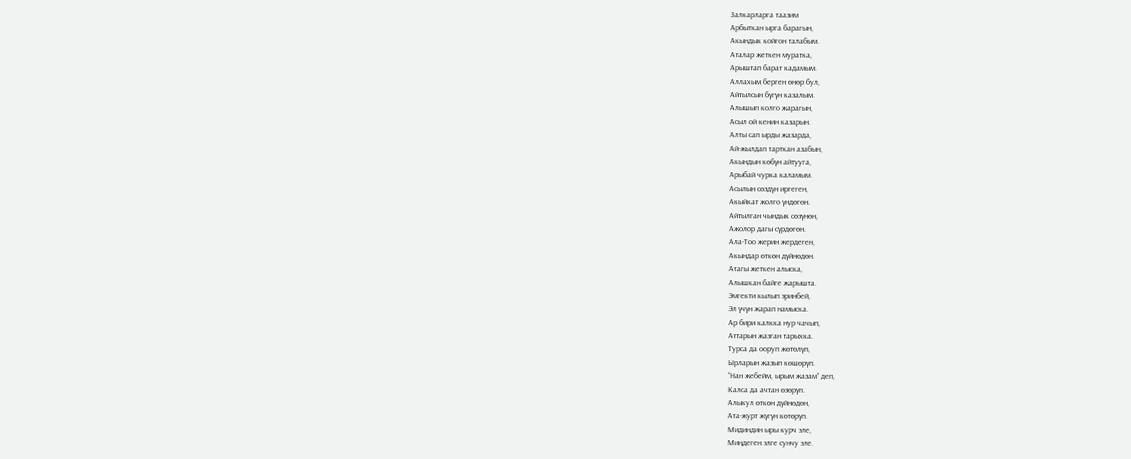Залкарларга таазим
Арбыткан ырга барагын,
Акындык койгон талабым.
Аталар жеткен муратка,
Арыштап барат кадамым.
Аллахым берген өнөр бул,
Айтылсын бүгүн казалым.
Алышып колго жарагын,
Асыл ой кенин казарын.
Алты сап ырды жазарда,
Ай-жылдап тарткан азабын,
Акындын көбүн айтууга,
Арыбай чурка каламым.
Асылын сөздүн иргеген,
Акыйкат жолго үндөгөн.
Айтылган чындык сөзүнөн,
Ажолор дагы сүрдөгөн.
Ала-Тоо жерин жердеген,
Акындар өткөн дүйнөдөн.
Атагы жеткен алыска,
Алышкан байге жарышта.
Эмгекти кылып эринбей,
Эл үчүн жарап намыска.
Ар бири калкка нур чачып,
Аттарын жазган тарыхка.
Турса да ооруп жөтөлүп,
Ырларын жазып көшөрүп.
“Нан жебейм, ырым жазам” деп,
Калса да ачтан өзөрүп.
Алыкул өткөн дүйнөдөн,
Ата-журт жүгүн көтөрүп.
Мидиндин ыры курч эле,
Миңдеген элге сунчу эле.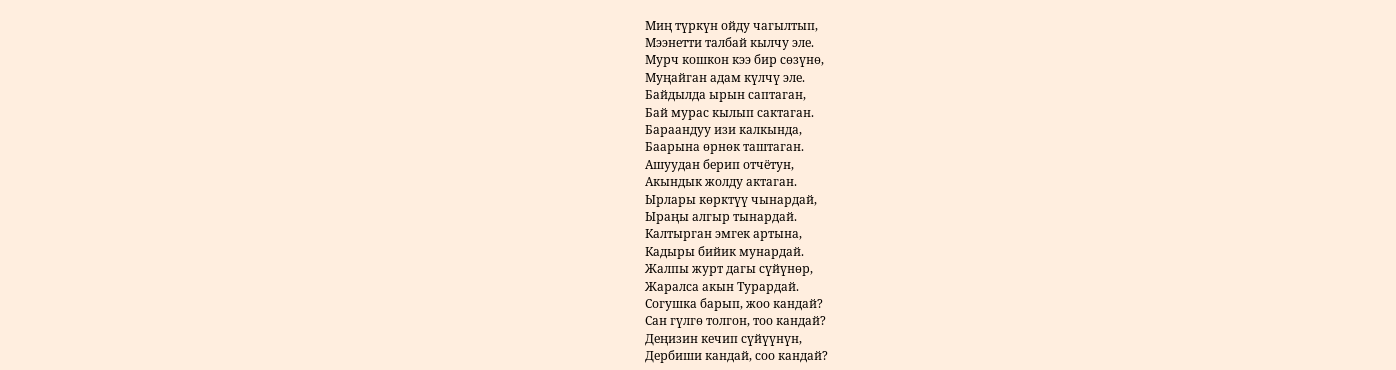Миң түркүн ойду чагылтып,
Мээнетти талбай кылчу эле.
Мурч кошкон кээ бир сөзүнө,
Муңайган адам күлчү эле.
Байдылда ырын саптаган,
Бай мурас кылып сактаган.
Бараандуу изи калкында,
Баарына өрнөк таштаган.
Ашуудан берип отчётун,
Акындык жолду актаган.
Ырлары көрктүү чынардай,
Ыраңы алгыр тынардай.
Калтырган эмгек артына,
Кадыры бийик мунардай.
Жалпы журт дагы сүйүнөр,
Жаралса акын Турардай.
Согушка барып, жоо кандай?
Сан гүлгө толгон, тоо кандай?
Деңизин кечип сүйүүнүн,
Дербиши кандай, соо кандай?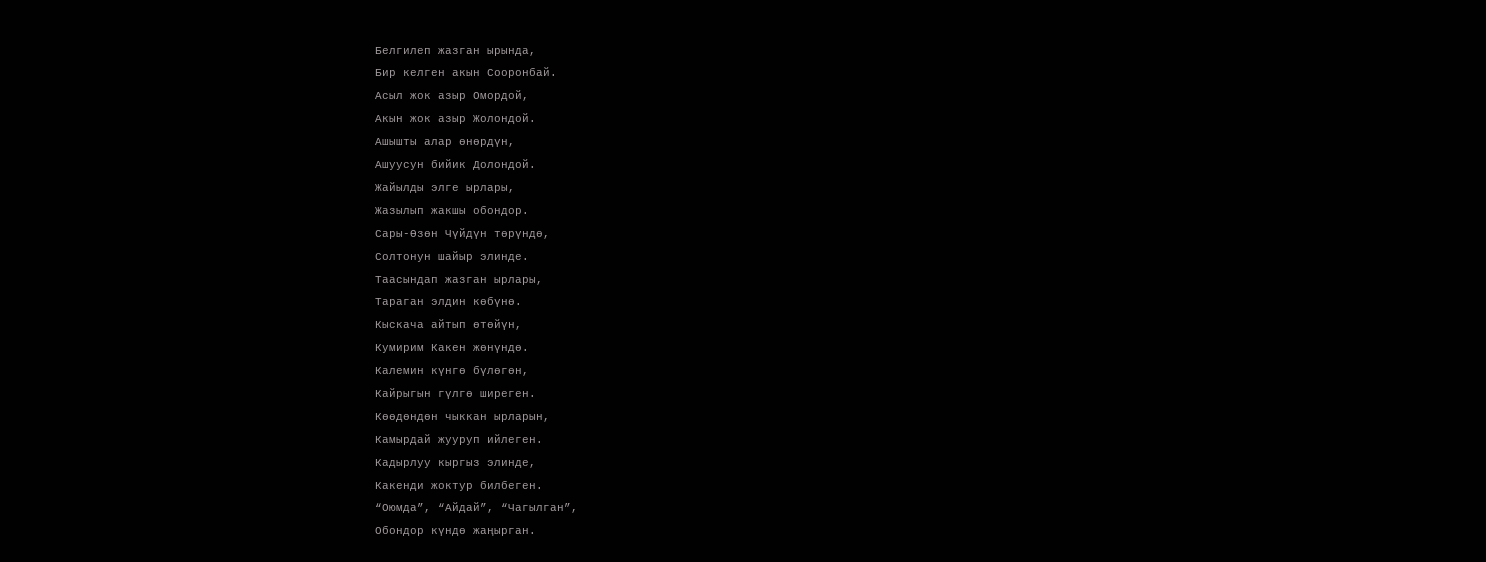Белгилеп жазган ырында,
Бир келген акын Сооронбай.
Асыл жок азыр Омордой,
Акын жок азыр Жолондой.
Ашышты алар өнөрдүн,
Ашуусун бийик Долондой.
Жайылды элге ырлары,
Жазылып жакшы обондор.
Сары-Өзөн Чүйдүн төрүндө,
Солтонун шайыр элинде.
Таасындап жазган ырлары,
Тараган элдин көбүнө.
Кыскача айтып өтөйүн,
Кумирим Какен жөнүндө.
Калемин күнгө бүлөгөн,
Кайрыгын гүлгө ширеген.
Көөдөндөн чыккан ырларын,
Камырдай жууруп ийлеген.
Кадырлуу кыргыз элинде,
Какенди жоктур билбеген.
“Оюмда”, “Айдай”, “Чагылган”,
Обондор күндө жаңырган.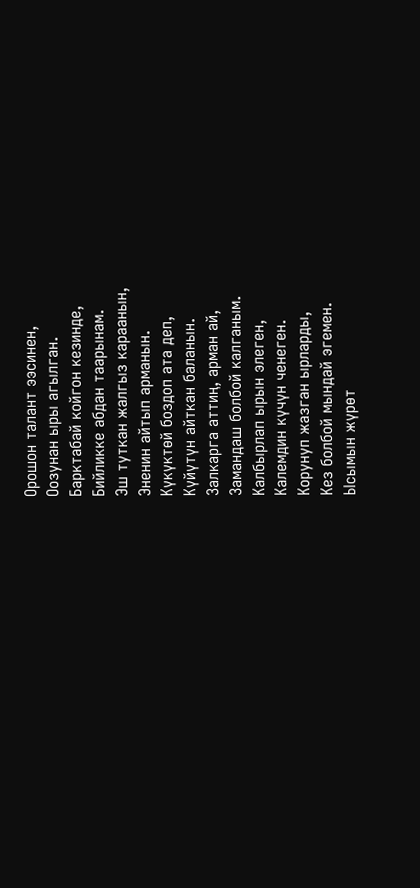Орошон талант ээсинен,
Оозунан ыры агылган.
Барктабай койгон кезинде,
Бийликке абдан таарынам.
Эш туткан жалгыз караанын,
Эненин айтып арманын.
Күкүктөй боздоп ата деп,
Күйүтүн айткан баланын.
Залкарга аттиң, арман ай,
Замандаш болбой калганым.
Калбырлап ырын элеген,
Калемдин күчүн ченеген.
Корунуп жазган ырларды,
Кез болбой мындай эгемен.
Ысымын жүрөт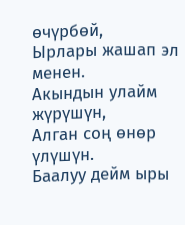өчүрбөй,
Ырлары жашап эл менен.
Акындын улайм жүрүшүн,
Алган соң өнөр үлүшүн.
Баалуу дейм ыры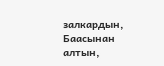залкардын,
Баасынан алтын,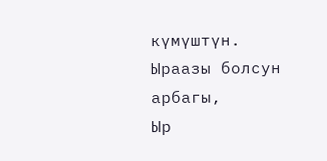күмүштүн.
Ыраазы болсун арбагы,
Ыр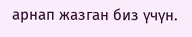арнап жазган биз үчүн.